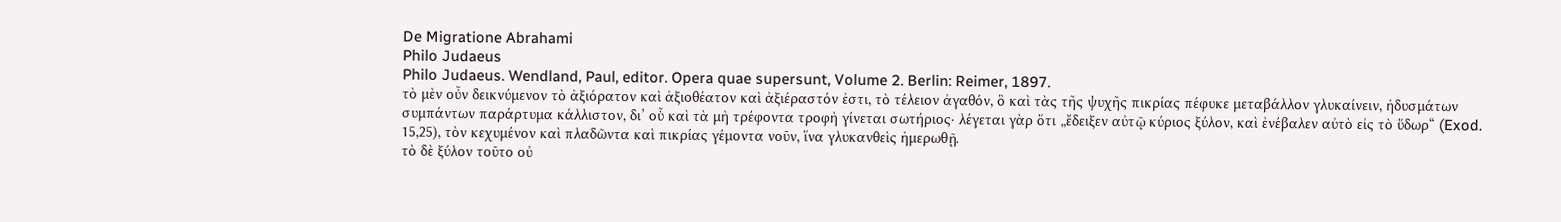De Migratione Abrahami
Philo Judaeus
Philo Judaeus. Wendland, Paul, editor. Opera quae supersunt, Volume 2. Berlin: Reimer, 1897.
τὸ μὲν οὖν δεικνύμενον τὸ ἀξιόρατον καὶ ἀξιοθέατον καὶ ἀξιέραστόν ἐστι, τὸ τέλειον ἀγαθόν, ὃ καὶ τὰς τῆς ψυχῆς πικρίας πέφυκε μεταβάλλον γλυκαίνειν, ἡδυσμάτων συμπάντων παράρτυμα κάλλιστον, δι’ οὗ καὶ τὰ μὴ τρέφοντα τροφὴ γίνεται σωτήριος· λέγεται γὰρ ὅτι „ἔδειξεν αὐτῷ κύριος ξύλον, καὶ ἐνέβαλεν αὐτὸ εἰς τὸ ὕδωρ“ (Exod. 15,25), τὸν κεχυμένον καὶ πλαδῶντα καὶ πικρίας γέμοντα νοῦν, ἵνα γλυκανθεὶς ἡμερωθῇ.
τὸ δὲ ξύλον τοῦτο οὐ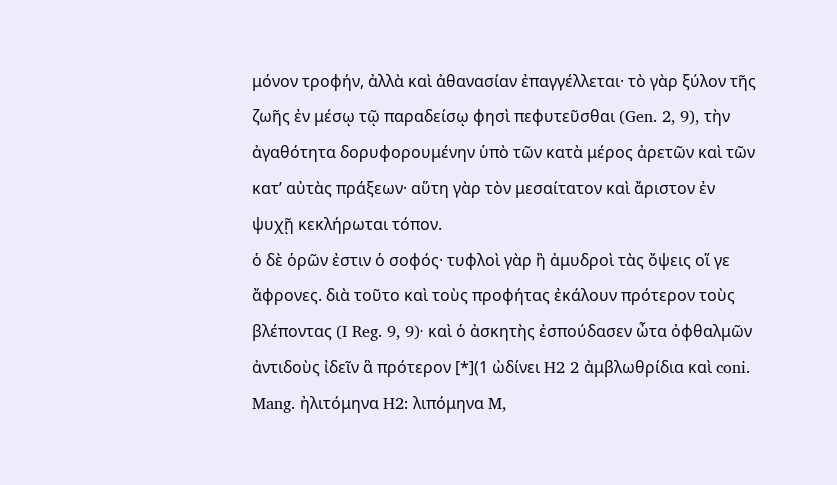μόνον τροφήν, ἀλλὰ καὶ ἀθανασίαν ἐπαγγέλλεται· τὸ γὰρ ξύλον τῆς ζωῆς ἐν μέσῳ τῷ παραδείσῳ φησὶ πεφυτεῦσθαι (Gen. 2, 9), τὴν ἀγαθότητα δορυφορουμένην ὑπὸ τῶν κατὰ μέρος ἀρετῶν καὶ τῶν κατ’ αὐτὰς πράξεων· αὕτη γὰρ τὸν μεσαίτατον καὶ ἄριστον ἐν ψυχῇ κεκλήρωται τόπον.
ὁ δὲ ὁρῶν ἐστιν ὁ σοφός· τυφλοὶ γὰρ ἢ ἀμυδροὶ τὰς ὄψεις οἵ γε ἄφρονες. διὰ τοῦτο καὶ τοὺς προφήτας ἐκάλουν πρότερον τοὺς βλέποντας (I Reg. 9, 9)· καὶ ὁ ἀσκητὴς ἐσπούδασεν ὦτα ὀφθαλμῶν ἀντιδοὺς ἰδεῖν ἃ πρότερον [*](1 ὠδίνει H2 2 ἀμβλωθρίδια καὶ coni. Mang. ἠλιτόμηνα H2: λιπόμηνα M,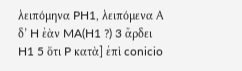λειπόμηνα PH1, λειπόμενα Α δ’ H ἐὰν MA(H1 ?) 3 ἄρδει H1 5 ὅτι P κατὰ] ἐπὶ conicio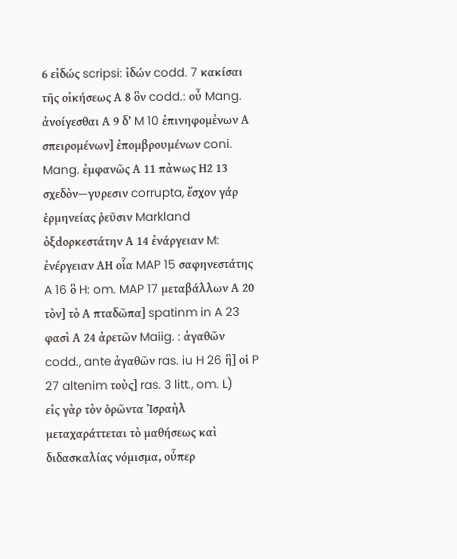6 εἰδώς scripsi: ἰδών codd. 7 κακίσαι τῆς οἰκήσεως Α 8 ὃν codd.: οὖ Mang. ἀνοίγεσθαι Α 9 δ’ M 10 ἐπινηφομἐνων Α σπειρομένων] ἐπομβρουμένων coni. Mang. ἐμφανῶς Α 11 πἀwως Η2 13 σχεδὸν—γυρεσιν corrupta, ἔσχον γάρ ἑρμηνείας ῥεῦσιν Markland ὀξdορκεστάτην Α 14 ἐνάργειαν M: ἐνέργειαν ΑΗ οἷα MAP 15 σαφηνεστάτης A 16 ὃ H: om. MAP 17 μεταβάλλων Α 20 τὸν] τὸ Α πταδῶπα] spatinm in A 23 φασὶ Α 24 ἀρετῶν Maiig. : ἀγαθῶν codd., ante ἀγαθῶν ras. iu H 26 ἣ] οἱ P 27 altenim τοὺς] ras. 3 litt., om. L)
εἰς γὰρ τὸν ὁρῶντα Ἰσραὴλ μεταχαράττεται τὸ μαθήσεως καὶ διδασκαλίας νόμισμα, οὗπερ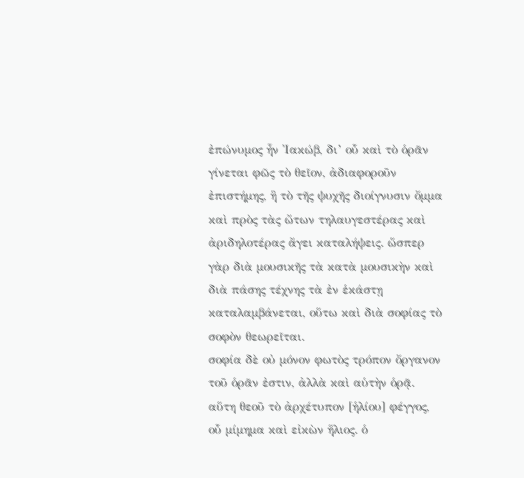ἐπώνυμος ἦν Ἰακώβ, δι’ οὗ καὶ τὸ ὁρᾶν γίνεται φῶς τὸ θεῖον, ἀδιαφοροῦν ἐπιστήμης, ἣ τὸ τῆς ψυχῆς διοίγνυσιν ὄμμα καὶ πρὸς τὰς ὤτων τηλαυγεστέρας καὶ ἀριδηλοτέρας ἄγει καταλήψεις. ὥσπερ γὰρ διὰ μουσικῆς τὰ κατὰ μουσικὴν καὶ διὰ πάσης τέχνης τὰ ἐν ἑκάστῃ καταλαμβάνεται, οὕτω καὶ διὰ σοφίας τὸ σοφὸν θεωρεῖται.
σοφία δὲ οὐ μόνον φωτὸς τρόπον ὄργανον τοῦ ὁρᾶν ἐστιν, ἀλλὰ καὶ αὑτὴν ὁρᾷ. αὕτη θεοῦ τὸ ἀρχέτυπον [ἡλίου] φέγγος, οὗ μίμημα καὶ εἰκὼν ἥλιος. ὁ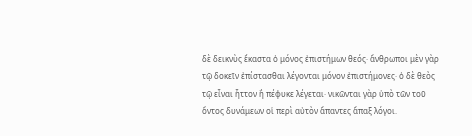δὲ δεικνὺς ἕκαστα ὁ μόνος ἐπιστήμων θεός· ἄνθρωποι μὲν γὰρ τῷ δοκεῖν ἐπίστασθαι λέγονται μόνον ἐπιστήμονες· ὁ δὲ θεὸς τῷ εἶναι ἧττον ἢ πέφυκε λέγεται· νικῶνται γὰρ ὑπὸ τῶν τοῦ ὄντος δυνάμεων οἱ περὶ αὐτὸν ἅπαντες ἅπαξ λόγοι.